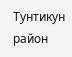Тунтикун район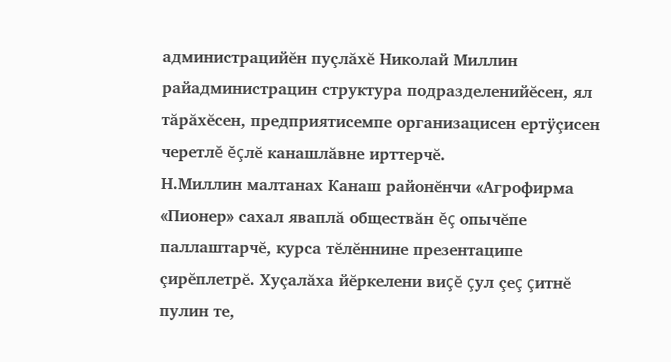администрацийĕн пуçлăхĕ Николай Миллин райадминистрацин структура подразделенийĕсен, ял тăрăхĕсен, предприятисемпе организацисен ертÿçисен черетлĕ ĕçлĕ канашлăвне ирттерчĕ.
Н.Миллин малтанах Канаш районĕнчи «Агрофирма «Пионер» сахал яваплă обществăн ĕç опычĕпе паллаштарчĕ, курса тĕлĕннине презентаципе çирĕплетрĕ. Хуçалăха йĕркелени виçĕ çул çеç çитнĕ пулин те,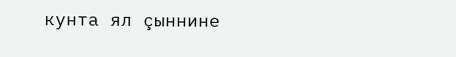кунта ял çыннине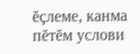ĕçлеме, канма пĕтĕм услови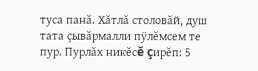туса панă. Хăтлă столовăй, душ тата çывăрмалли пÿлĕмсем те пур. Пурлăх никĕсĕ çирĕп: 5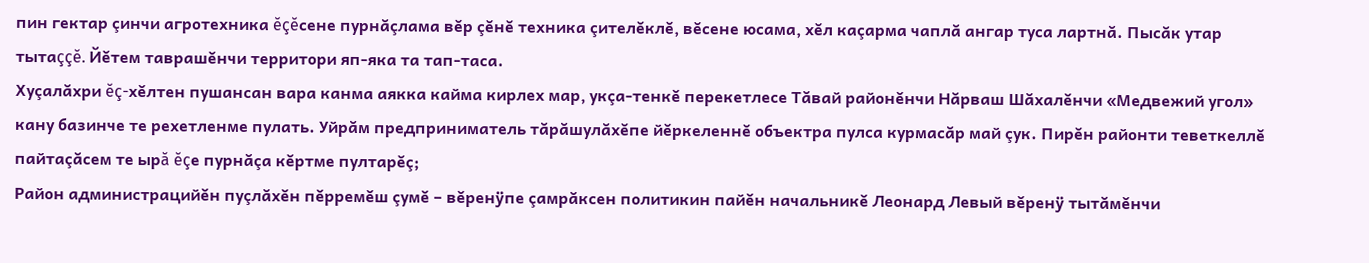пин гектар çинчи агротехника ĕçĕсене пурнăçлама вĕр çĕнĕ техника çителĕклĕ, вĕсене юсама, хĕл каçарма чаплă ангар туса лартнă. Пысăк утар тытаççĕ. Йĕтем таврашĕнчи территори яп-яка та тап-таса.
Хуçалăхри ĕç-хĕлтен пушансан вара канма аякка кайма кирлех мар, укçа-тенкĕ перекетлесе Тăвай районĕнчи Нăрваш Шăхалĕнчи «Медвежий угол» кану базинче те рехетленме пулать. Уйрăм предприниматель тăрăшулăхĕпе йĕркеленнĕ объектра пулса курмасăр май çук. Пирĕн районти теветкеллĕ пайтаçăсем те ырă ĕçе пурнăçа кĕртме пултарĕç;
Район администрацийĕн пуçлăхĕн пĕрремĕш çумĕ – вĕренÿпе çамрăксен политикин пайĕн начальникĕ Леонард Левый вĕренÿ тытăмĕнчи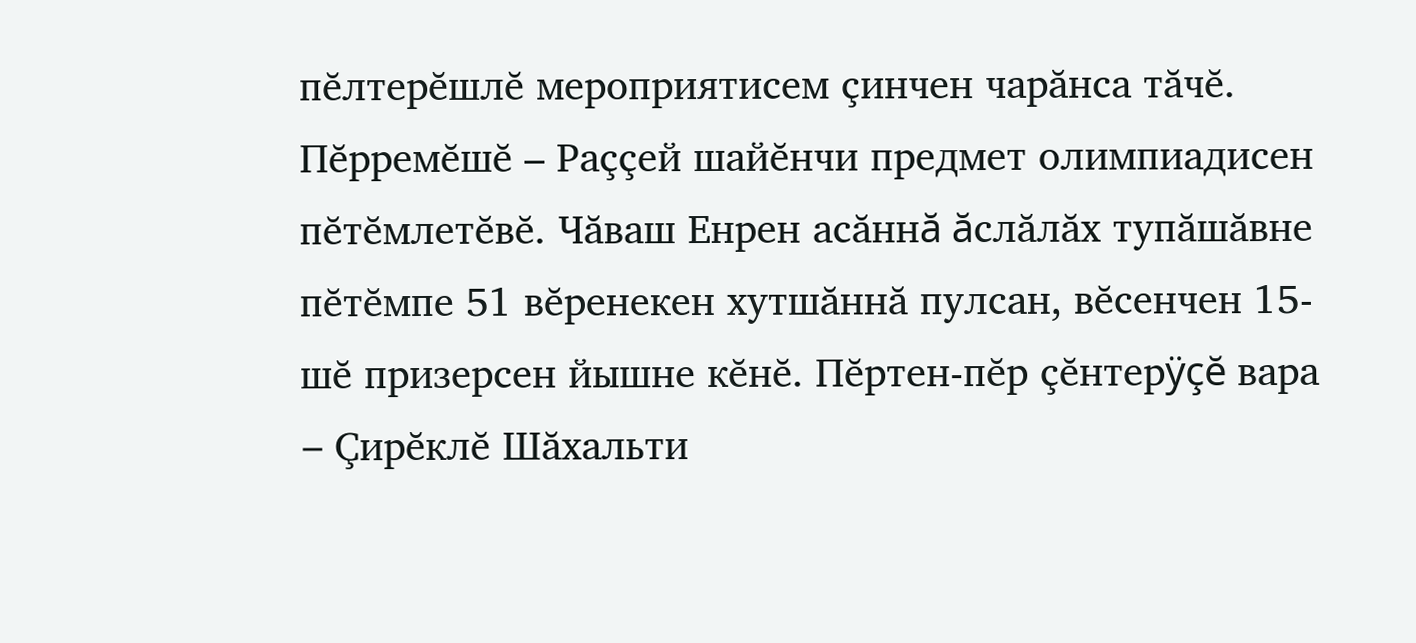пĕлтерĕшлĕ мероприятисем çинчен чарăнса тăчĕ. Пĕрремĕшĕ – Раççей шайĕнчи предмет олимпиадисен пĕтĕмлетĕвĕ. Чăваш Енрен асăннă ăслăлăх тупăшăвне пĕтĕмпе 51 вĕренекен хутшăннă пулсан, вĕсенчен 15-шĕ призерсен йышне кĕнĕ. Пĕртен-пĕр çĕнтерÿçĕ вара – Çирĕклĕ Шăхальти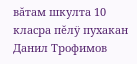вăтам шкулта 10 класра пĕлÿ пухакан Данил Трофимов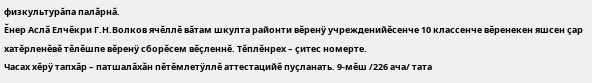физкультурăпа палăрнă.
Ĕнер Аслă Елчĕкри Г.Н.Волков ячĕллĕ вăтам шкулта районти вĕренÿ учрежденийĕсенче 10 классенче вĕренекен яшсен çар хатĕрленĕвĕ тĕлĕшпе вĕренÿ сборĕсем вĕçленнĕ. Тĕплĕнрех – çитес номерте.
Часах хĕрÿ тапхăр – патшалăхăн пĕтĕмлетÿллĕ аттестацийĕ пуçланать. 9-мĕш /226 ача/ тата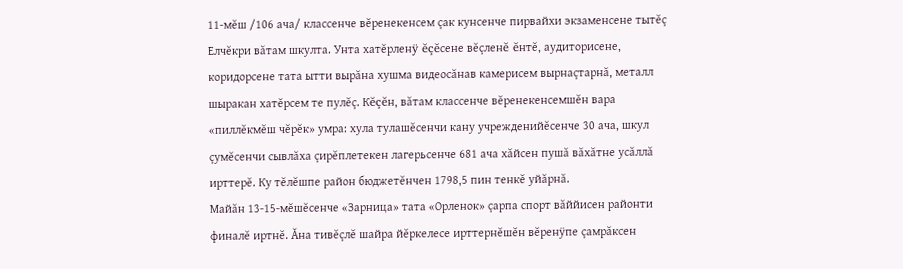11-мĕш /106 ача/ классенче вĕренекенсем çак кунсенче пирвайхи экзаменсене тытĕç Елчĕкри вăтам шкулта. Унта хатĕрленÿ ĕçĕсене вĕçленĕ ĕнтĕ, аудиторисене, коридорсене тата ытти вырăна хушма видеосăнав камерисем вырнаçтарнă, металл шыракан хатĕрсем те пулĕç. Кĕçĕн, вăтам классенче вĕренекенсемшĕн вара «пиллĕкмĕш чĕрĕк» умра: хула тулашĕсенчи кану учрежденийĕсенче 30 ача, шкул çумĕсенчи сывлăха çирĕплетекен лагерьсенче 681 ача хăйсен пушă вăхăтне усăллă ирттерĕ. Ку тĕлĕшпе район бюджетĕнчен 1798,5 пин тенкĕ уйăрнă.
Майăн 13-15-мĕшĕсенче «Зарница» тата «Орленок» çарпа спорт вăййисен районти финалĕ иртнĕ. Ăна тивĕçлĕ шайра йĕркелесе ирттернĕшĕн вĕренÿпе çамрăксен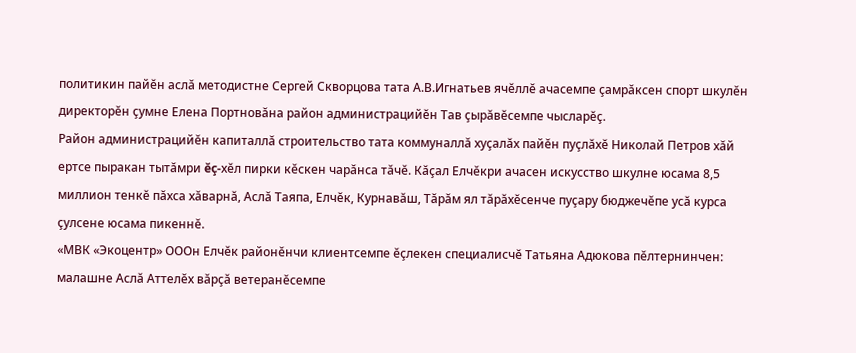политикин пайĕн аслă методистне Сергей Скворцова тата А.В.Игнатьев ячĕллĕ ачасемпе çамрăксен спорт шкулĕн директорĕн çумне Елена Портновăна район администрацийĕн Тав çырăвĕсемпе чысларĕç.
Район администрацийĕн капиталлă строительство тата коммуналлă хуçалăх пайĕн пуçлăхĕ Николай Петров хăй ертсе пыракан тытăмри ĕç-хĕл пирки кĕскен чарăнса тăчĕ. Кăçал Елчĕкри ачасен искусство шкулне юсама 8,5 миллион тенкĕ пăхса хăварнă, Аслă Таяпа, Елчĕк, Курнавăш, Тăрăм ял тăрăхĕсенче пуçару бюджечĕпе усă курса çулсене юсама пикеннĕ.
«МВК «Экоцентр» ОООн Елчĕк районĕнчи клиентсемпе ĕçлекен специалисчĕ Татьяна Адюкова пĕлтернинчен: малашне Аслă Аттелĕх вăрçă ветеранĕсемпе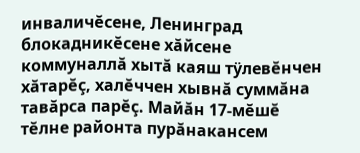инваличĕсене, Ленинград блокадникĕсене хăйсене коммуналлă хытă каяш тÿлевĕнчен хăтарĕç, халĕччен хывнă суммăна тавăрса парĕç. Майăн 17-мĕшĕ тĕлне районта пурăнакансем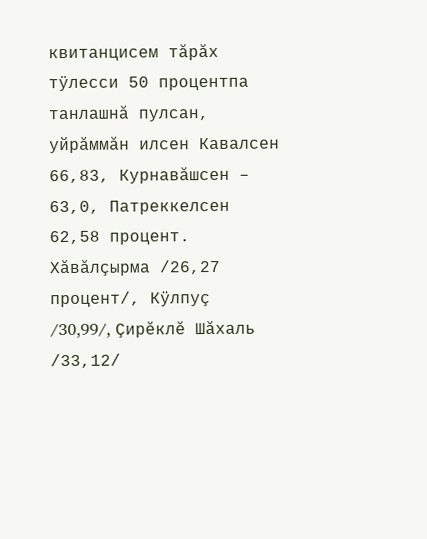квитанцисем тăрăх тÿлесси 50 процентпа танлашнă пулсан, уйрăммăн илсен Кавалсен 66,83, Курнавăшсен – 63,0, Патреккелсен 62,58 процент. Хăвăлçырма /26,27 процент/, Кÿлпуç /30,99/, Çирĕклĕ Шăхаль /33,12/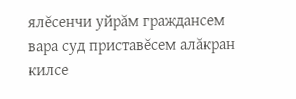ялĕсенчи уйрăм граждансем вара суд приставĕсем алăкран килсе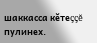шаккасса кĕтеççĕ пулинех.